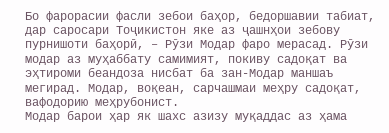Бо фарорасии фасли зебои баҳор, бедоршавии табиат, дар саросари Тоҷикистон яке аз ҷашнҳои зебову пурнишоти баҳорӣ, – Рӯзи Модар фаро мерасад. Рӯзи модар аз муҳаббату самимият, покиву садоқат ва эҳтироми беандоза нисбат ба зан-Модар маншаъ мегирад. Модар, воқеан, сарчашмаи меҳру садоқат, вафодорию меҳрубонист.
Модар барои ҳар як шахс азизу муқаддас аз ҳама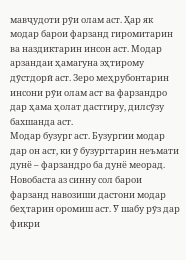мавҷудоти рӯи олам аст. Ҳар як модар барои фарзанд гиромитарин ва наздиктарин инсон аст. Модар арзандаи ҳамагуна эҳтирому дӯстдорӣ аст. Зеро меҳрубонтарин инсони рӯи олам аст ва фарзандро дар ҳама ҳолат дастгиру, дилсӯзу бахшанда аст.
Модар бузург аст. Бузургии модар дар он аст, ки ӯ бузургтарин неъмати дунё – фарзандро ба дунё меорад. Новобаста аз синну сол барои фарзанд навозиши дастони модар беҳтарин оромиш аст. Ӯ шабу рӯз дар фикри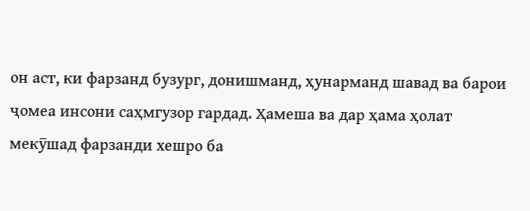он аст, ки фарзанд бузург, донишманд, ҳунарманд шавад ва барои ҷомеа инсони саҳмгузор гардад. Ҳамеша ва дар ҳама ҳолат мекӯшад фарзанди хешро ба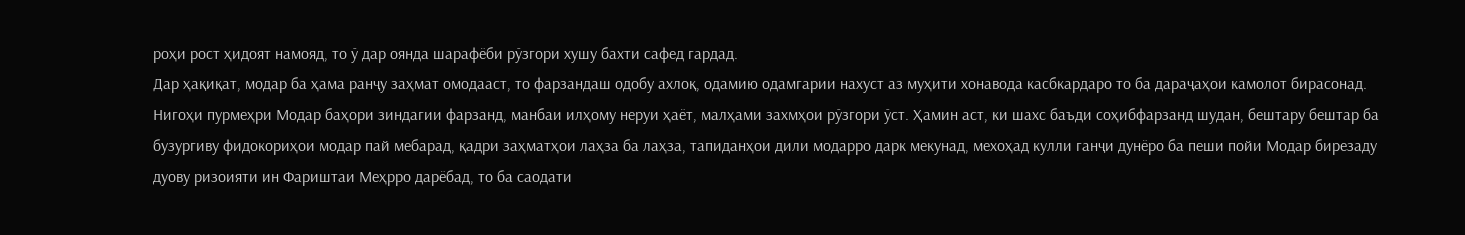роҳи рост ҳидоят намояд, то ӯ дар оянда шарафёби рӯзгори хушу бахти сафед гардад.
Дар ҳақиқат, модар ба ҳама ранҷу заҳмат омодааст, то фарзандаш одобу ахлоқ, одамию одамгарии нахуст аз муҳити хонавода касбкардаро то ба дараҷаҳои камолот бирасонад.
Нигоҳи пурмеҳри Модар баҳори зиндагии фарзанд, манбаи илҳому неруи ҳаёт, малҳами захмҳои рӯзгори ӯст. Ҳамин аст, ки шахс баъди соҳибфарзанд шудан, бештару бештар ба бузургиву фидокориҳои модар пай мебарад, қадри заҳматҳои лаҳза ба лаҳза, тапиданҳои дили модарро дарк мекунад, мехоҳад кулли ганҷи дунёро ба пеши пойи Модар бирезаду дуову ризоияти ин Фариштаи Меҳрро дарёбад, то ба саодати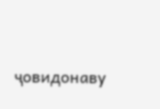ҷовидонаву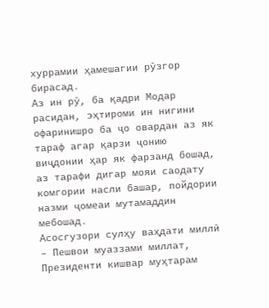хуррамии ҳамешагии рӯзгор бирасад.
Аз ин рӯ, ба қадри Модар расидан, эҳтироми ин нигини офаринишро ба ҷо овардан аз як тараф агар қарзи ҷонию виҷдонии ҳар як фарзанд бошад, аз тарафи дигар мояи саодату комгории насли башар, пойдории назми ҷомеаи мутамаддин мебошад.
Асосгузори сулҳу ваҳдати миллӣ – Пешвои муаззами миллат, Президенти кишвар муҳтарам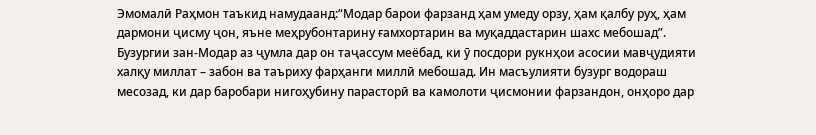Эмомалӣ Раҳмон таъкид намудаанд:“Модар барои фарзанд ҳам умеду орзу, ҳам қалбу руҳ, ҳам дармони ҷисму ҷон, яъне меҳрубонтарину ғамхортарин ва муқаддастарин шахс мебошад”.
Бузургии зан-Модар аз ҷумла дар он таҷассум меёбад, ки ӯ посдори рукнҳои асосии мавҷудияти халқу миллат – забон ва таъриху фарҳанги миллӣ мебошад. Ин масъулияти бузург водораш месозад, ки дар баробари нигоҳубину парасторӣ ва камолоти ҷисмонии фарзандон, онҳоро дар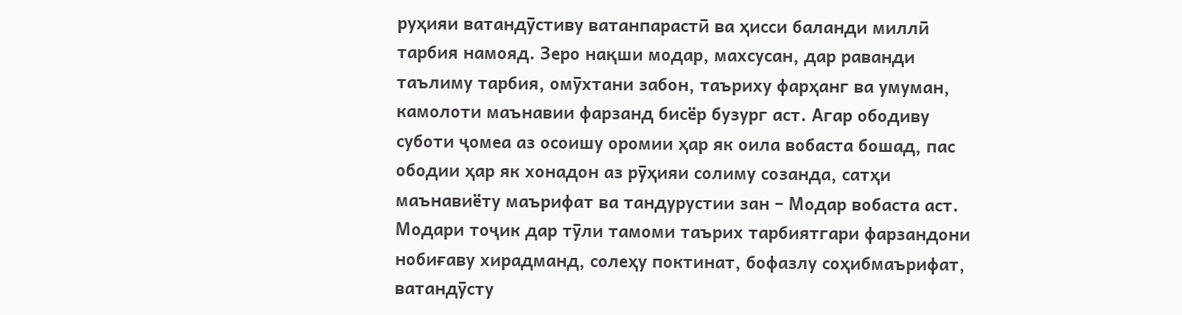руҳияи ватандӯстиву ватанпарастӣ ва ҳисси баланди миллӣ тарбия намояд. Зеро нақши модар, махсусан, дар раванди таълиму тарбия, омӯхтани забон, таъриху фарҳанг ва умуман, камолоти маънавии фарзанд бисёр бузург аст. Агар ободиву суботи ҷомеа аз осоишу оромии ҳар як оила вобаста бошад, пас ободии ҳар як хонадон аз рӯҳияи солиму созанда, сатҳи маънавиёту маърифат ва тандурустии зан – Модар вобаста аст. Модари тоҷик дар тӯли тамоми таърих тарбиятгари фарзандони нобиғаву хирадманд, солеҳу поктинат, бофазлу соҳибмаърифат, ватандӯсту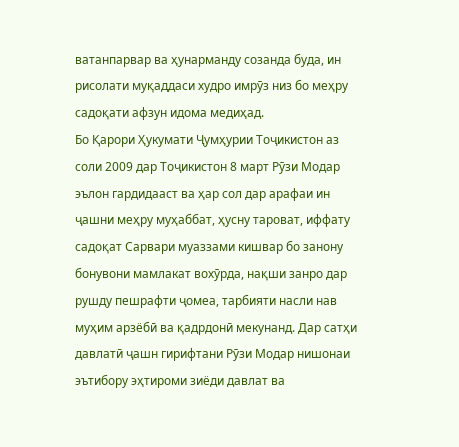ватанпарвар ва ҳунарманду созанда буда, ин рисолати муқаддаси худро имрӯз низ бо меҳру садоқати афзун идома медиҳад.
Бо Қарори Ҳукумати Ҷумҳурии Тоҷикистон аз соли 2009 дар Тоҷикистон 8 март Рӯзи Модар эълон гардидааст ва ҳар сол дар арафаи ин ҷашни меҳру муҳаббат, ҳусну тароват, иффату садоқат Сарвари муаззами кишвар бо занону бонувони мамлакат вохӯрда, нақши занро дар рушду пешрафти ҷомеа, тарбияти насли нав муҳим арзёбӣ ва қадрдонӣ мекунанд. Дар сатҳи давлатӣ ҷашн гирифтани Рӯзи Модар нишонаи эътибору эҳтироми зиёди давлат ва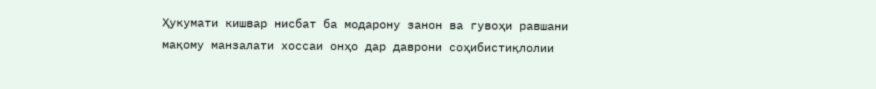Ҳукумати кишвар нисбат ба модарону занон ва гувоҳи равшани мақому манзалати хоссаи онҳо дар даврони соҳибистиқлолии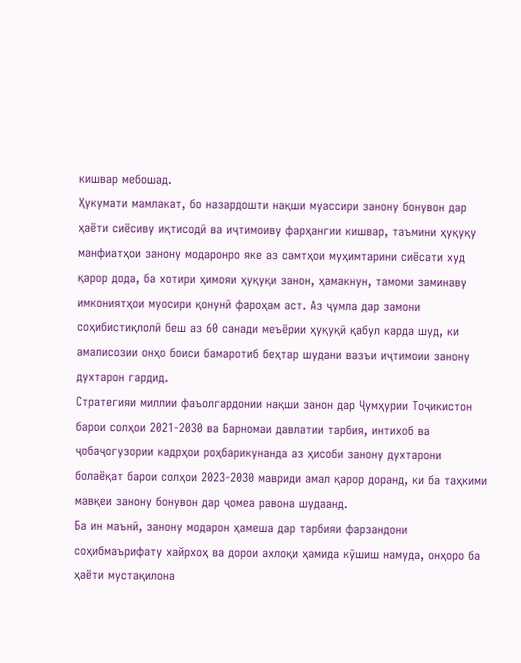кишвар мебошад.
Ҳукумати мамлакат, бо назардошти нақши муассири занону бонувон дар ҳаёти сиёсиву иқтисодӣ ва иҷтимоиву фарҳангии кишвар, таъмини ҳуқуқу манфиатҳои занону модаронро яке аз самтҳои муҳимтарини сиёсати худ қарор дода, ба хотири ҳимояи ҳуқуқи занон, ҳамакнун, тамоми заминаву имкониятҳои муосири қонунӣ фароҳам аст. Аз ҷумла дар замони соҳибистиқлолӣ беш аз 60 санади меъёрии ҳуқуқӣ қабул карда шуд, ки амалисозии онҳо боиси бамаротиб беҳтар шудани вазъи иҷтимоии занону духтарон гардид.
Стратегияи миллии фаъолгардонии нақши занон дар Ҷумҳурии Тоҷикистон барои солҳои 2021-2030 ва Барномаи давлатии тарбия, интихоб ва ҷобаҷогузории кадрҳои роҳбарикунанда аз ҳисоби занону духтарони болаёқат барои солҳои 2023-2030 мавриди амал қарор доранд, ки ба таҳкими мавқеи занону бонувон дар ҷомеа равона шудаанд.
Ба ин маънӣ, занону модарон ҳамеша дар тарбияи фарзандони соҳибмаърифату хайрхоҳ ва дорои ахлоқи ҳамида кӯшиш намуда, онҳоро ба ҳаёти мустақилона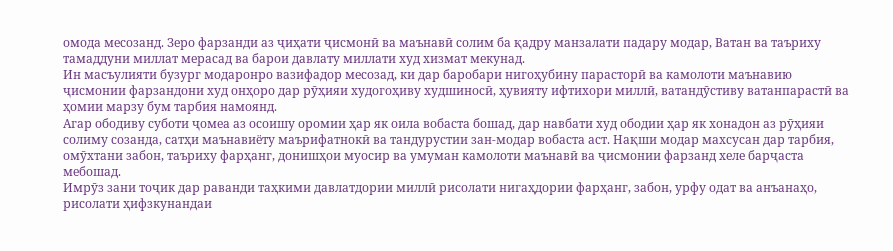омода месозанд. Зеро фарзанди аз ҷиҳати ҷисмонӣ ва маънавӣ солим ба қадру манзалати падару модар, Ватан ва таъриху тамаддуни миллат мерасад ва барои давлату миллати худ хизмат мекунад.
Ин масъулияти бузург модаронро вазифадор месозад, ки дар баробари нигоҳубину парасторӣ ва камолоти маънавию ҷисмонии фарзандони худ онҳоро дар рӯҳияи худогоҳиву худшиносӣ, ҳувияту ифтихори миллӣ, ватандӯстиву ватанпарастӣ ва ҳомии марзу бум тарбия намоянд.
Агар ободиву суботи ҷомеа аз осоишу оромии ҳар як оила вобаста бошад, дар навбати худ ободии ҳар як хонадон аз рӯҳияи солиму созанда, сатҳи маънавиёту маърифатнокӣ ва тандурустии зан-модар вобаста аст. Нақши модар махсусан дар тарбия, омӯхтани забон, таъриху фарҳанг, донишҳои муосир ва умуман камолоти маънавӣ ва ҷисмонии фарзанд хеле барҷаста мебошад.
Имрӯз зани тоҷик дар раванди таҳкими давлатдории миллӣ рисолати нигаҳдории фарҳанг, забон, урфу одат ва анъанаҳо, рисолати ҳифзкунандаи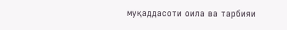муқаддасоти оила ва тарбияи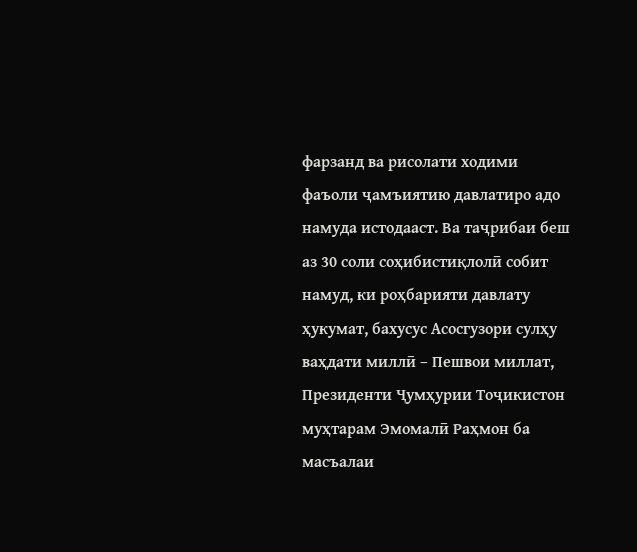фарзанд ва рисолати ходими фаъоли ҷамъиятию давлатиро адо намуда истодааст. Ва таҷрибаи беш аз 30 соли соҳибистиқлолӣ собит намуд, ки роҳбарияти давлату ҳукумат, бахусус Асосгузори сулҳу ваҳдати миллӣ – Пешвои миллат, Президенти Ҷумҳурии Тоҷикистон муҳтарам Эмомалӣ Раҳмон ба масъалаи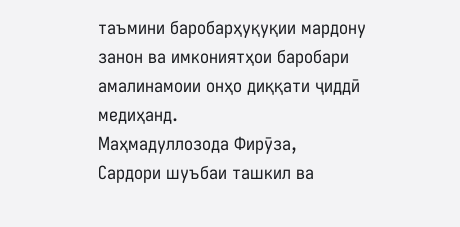таъмини баробарҳуқуқии мардону занон ва имкониятҳои баробари амалинамоии онҳо диққати ҷиддӣ медиҳанд.
Маҳмадуллозода Фирӯза,
Сардори шуъбаи ташкил ва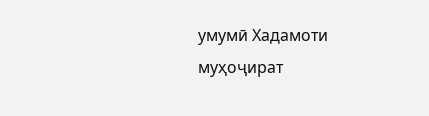умумӣ Хадамоти муҳоҷират